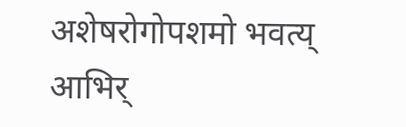अशेषरोगोपशमो भवत्य् आभिर्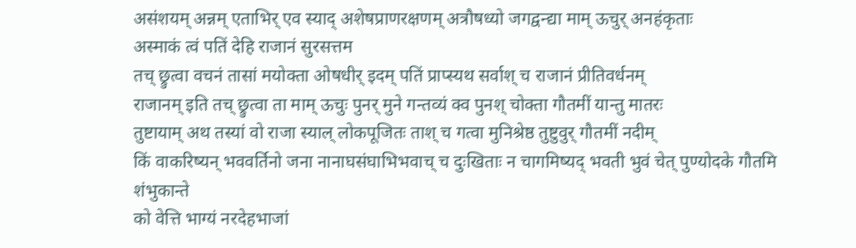असंशयम् अन्नम् एताभिर् एव स्याद् अशेषप्राणरक्षणम् अत्रौषध्यो जगद्वन्द्या माम् ऊचुर् अनहंकृताः
अस्माकं त्वं पतिं देहि राजानं सुरसत्तम
तच् छ्रुत्वा वचनं तासां मयोक्ता ओषधीर् इदम् पतिं प्राप्स्यथ सर्वाश् च राजानं प्रीतिवर्धनम्
राजानम् इति तच् छ्रुत्वा ता माम् ऊचुः पुनर् मुने गन्तव्यं क्व पुनश् चोक्ता गौतमीं यान्तु मातरः
तुष्टायाम् अथ तस्यां वो राजा स्याल् लोकपूजितः ताश् च गत्वा मुनिश्रेष्ठ तुष्टुवुर् गौतमीं नदीम्
किं वाकरिष्यन् भववर्तिनो जना नानाघसंघाभिभवाच् च दुःखिताः न चागमिष्यद् भवती भुवं चेत् पुण्योदके गौतमि शंभुकान्ते
को वेत्ति भाग्यं नरदेहभाजां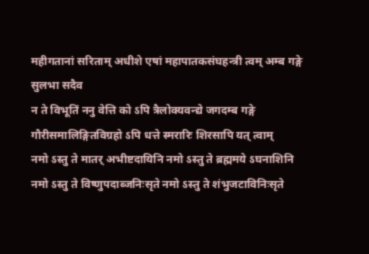महीगतानां सरिताम् अधीशे एषां महापातकसंघहन्त्री त्वम् अम्ब गङ्गे सुलभा सदैव
न ते विभूतिं ननु वेत्ति को ऽपि त्रैलोक्यवन्द्ये जगदम्ब गङ्गे गौरीसमालिङ्गितविग्रहो ऽपि धत्ते स्मरारिः शिरसापि यत् त्वाम्
नमो ऽस्तु ते मातर् अभीष्टदायिनि नमो ऽस्तु ते ब्रह्ममये ऽघनाशिनि नमो ऽस्तु ते विष्णुपदाब्जनिःसृते नमो ऽस्तु ते शंभुजटाविनिःसृते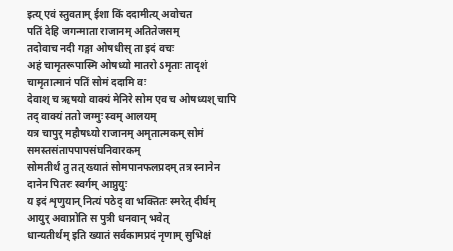इत्य् एवं स्तुवताम् ईशा किं ददामीत्य् अवोचत
पतिं देहि जगन्माता राजानम् अतितेजसम्
तदोवाच नदी गङ्गा ओषधीस् ता इदं वचः
अहं चामृतरूपास्मि ओषध्यो मातरो ऽमृताः तादृशं चामृतात्मानं पतिं सोमं ददामि वः
देवाश् च ऋषयो वाक्यं मेनिरे सोम एव च ओषध्यश् चापि तद् वाक्यं ततो जग्मुः स्वम् आलयम्
यत्र चापुर् महौषध्यो राजानम् अमृतात्मकम् सोमं समस्तसंतापपापसंघनिवारकम्
सोमतीर्थं तु तत् ख्यातं सोमपानफलप्रदम् तत्र स्नानेन दानेन पितरः स्वर्गम् आप्नुयुः
य इदं शृणुयान् नित्यं पठेद् वा भक्तितः स्मरेत् दीर्घम् आयुर् अवाप्नोति स पुत्री धनवान् भवेत्
धान्यतीर्थम् इति ख्यातं सर्वकामप्रदं नृणाम् सुभिक्षं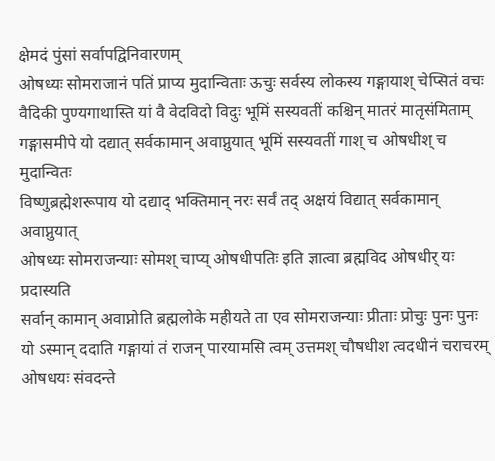क्षेमदं पुंसां सर्वापद्विनिवारणम्
ओषध्यः सोमराजानं पतिं प्राप्य मुदान्विताः ऊचुः सर्वस्य लोकस्य गङ्गायाश् चेप्सितं वचः
वैदिकी पुण्यगाथास्ति यां वै वेदविदो विदुः भूमिं सस्यवतीं कश्चिन् मातरं मातृसंमिताम्
गङ्गासमीपे यो दद्यात् सर्वकामान् अवाप्नुयात् भूमिं सस्यवतीं गाश् च ओषधीश् च मुदान्वितः
विष्णुब्रह्मेशरूपाय यो दद्याद् भक्तिमान् नरः सर्वं तद् अक्षयं विद्यात् सर्वकामान् अवाप्नुयात्
ओषध्यः सोमराजन्याः सोमश् चाप्य् ओषधीपतिः इति ज्ञात्वा ब्रह्मविद ओषधीर् यः प्रदास्यति
सर्वान् कामान् अवाप्नोति ब्रह्मलोके महीयते ता एव सोमराजन्याः प्रीताः प्रोचुः पुनः पुनः
यो ऽस्मान् ददाति गङ्गायां तं राजन् पारयामसि त्वम् उत्तमश् चौषधीश त्वदधीनं चराचरम्
ओषधयः संवदन्ते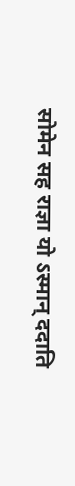सोमेन सह राज्ञा यो ऽस्मान् ददाति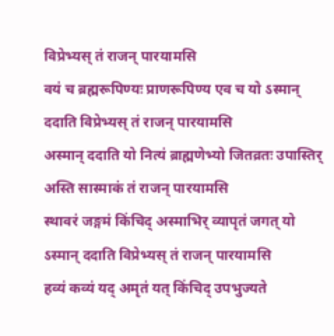विप्रेभ्यस् तं राजन् पारयामसि
वयं च ब्रह्मरूपिण्यः प्राणरूपिण्य एव च यो ऽस्मान् ददाति विप्रेभ्यस् तं राजन् पारयामसि
अस्मान् ददाति यो नित्यं ब्राह्मणेभ्यो जितव्रतः उपास्तिर् अस्ति सास्माकं तं राजन् पारयामसि
स्थावरं जङ्गमं किंचिद् अस्माभिर् व्यापृतं जगत् यो ऽस्मान् ददाति विप्रेभ्यस् तं राजन् पारयामसि
हव्यं कव्यं यद् अमृतं यत् किंचिद् उपभुज्यते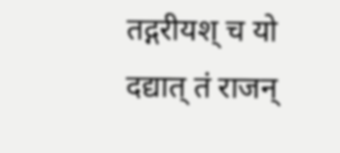तद्गरीयश् च यो दद्यात् तं राजन्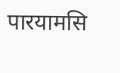पारयामसि